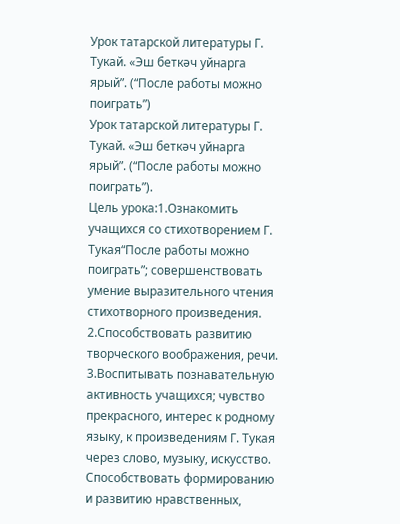Урок татарской литературы Г. Тукай. «Эш беткәч уйнарга ярый”. (“После работы можно поиграть”)
Урок татарской литературы Г. Тукай. «Эш беткәч уйнарга ярый”. (“После работы можно поиграть”).
Цель урока:1.Ознакомить учащихся со стихотворением Г. Тукая“После работы можно поиграть”; совершенствовать умение выразительного чтения стихотворного произведения.
2.Способствовать развитию творческого воображения, речи.
3.Воспитывать познавательную активность учащихся; чувство прекрасного, интерес к родному языку, к произведениям Г. Тукая через слово, музыку, искусство.
Способствовать формированию и развитию нравственных,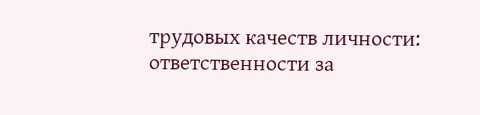трудовых качеств личности: ответственности за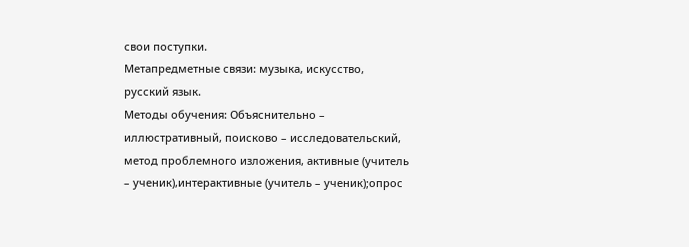свои поступки.
Метапредметные связи: музыка, искусство, русский язык.
Методы обучения: Объяснительно – иллюстративный, поисково – исследовательский, метод проблемного изложения, активные (учитель – ученик),интерактивные (учитель – ученик);опрос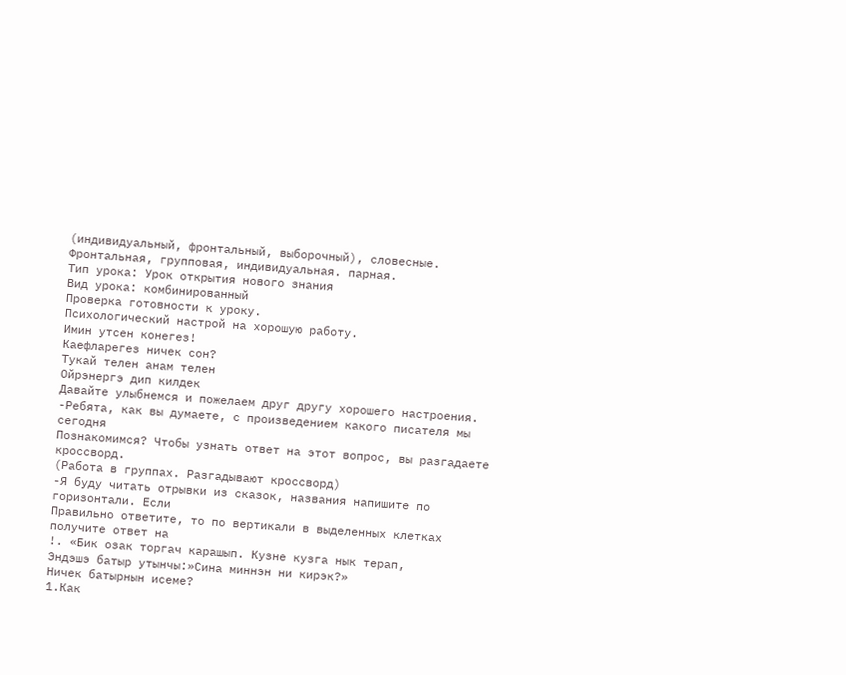(индивидуальный, фронтальный, выборочный), словесные.
Фронтальная, групповая, индивидуальная. парная.
Тип урока: Урок открытия нового знания
Вид урока: комбинированный
Проверка готовности к уроку.
Психологический настрой на хорошую работу.
Имин утсен конегез!
Каефларегез ничек сон?
Тукай телен анам телен
Ойрэнергэ дип килдек
Давайте улыбнемся и пожелаем друг другу хорошего настроения.
-Ребята, как вы думаете, с произведением какого писателя мы сегодня
Познакомимся? Чтобы узнать ответ на этот вопрос, вы разгадаете кроссворд.
(Работа в группах. Разгадывают кроссворд)
-Я буду читать отрывки из сказок, названия напишите по горизонтали. Если
Правильно ответите, то по вертикали в выделенных клетках получите ответ на
!. «Бик озак торгач карашып. Кузне кузга нык терап,
Эндэшэ батыр утынчы:»Сина миннэн ни кирэк?»
Ничек батырнын исеме?
1.Как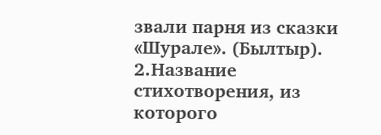звали парня из сказки «Шурале». (Былтыр).
2.Название стихотворения, из которого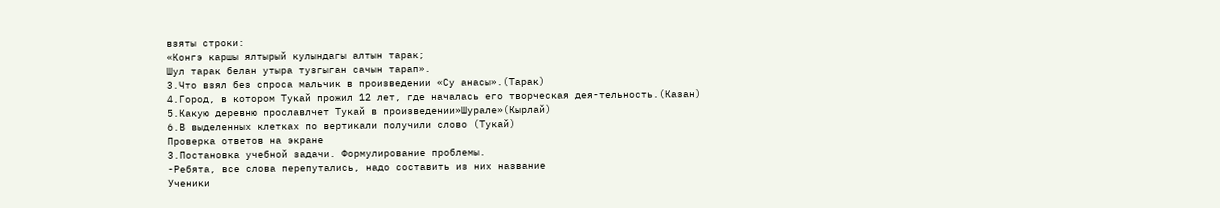взяты строки:
«Конгэ каршы ялтырый кулындагы алтын тарак;
Шул тарак белан утыра тузгыган сачын тарап».
3.Что взял без спроса мальчик в произведении «Су анасы».(Тарак)
4.Город, в котором Тукай прожил 12 лет, где началась его творческая дея-тельность.(Казан)
5.Какую деревню прославлчет Тукай в произведении»Шурале»(Кырлай)
6.В выделенных клетках по вертикали получили слово (Тукай)
Проверка ответов на экране
3.Постановка учебной задачи. Формулирование проблемы.
-Ребята, все слова перепутались, надо составить из них название
Ученики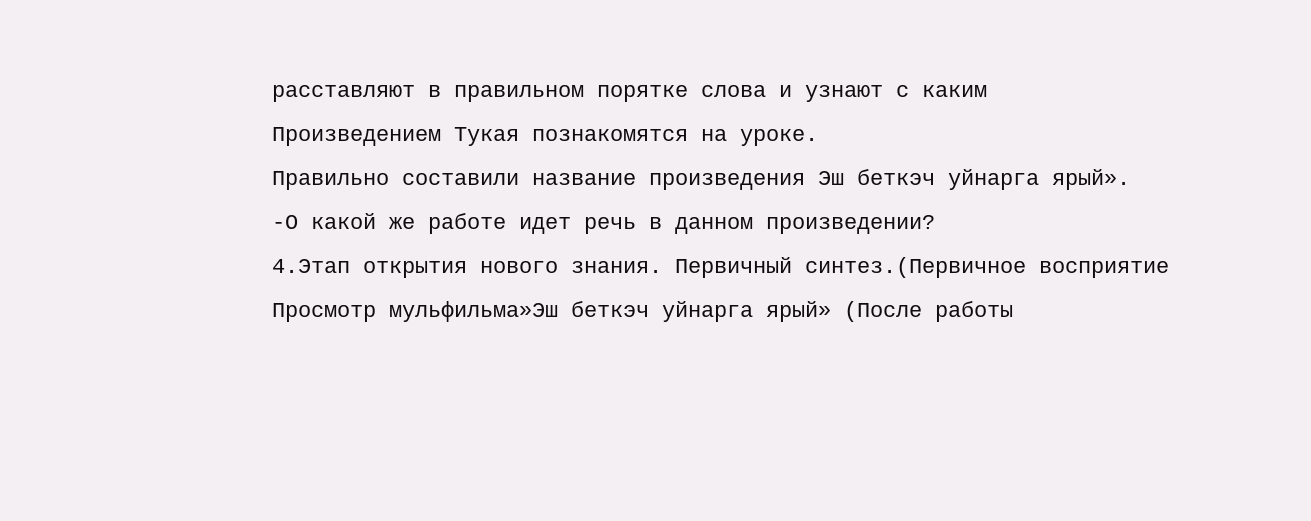расставляют в правильном порятке слова и узнают с каким
Произведением Тукая познакомятся на уроке.
Правильно составили название произведения Эш беткэч уйнарга ярый».
-О какой же работе идет речь в данном произведении?
4.Этап открытия нового знания. Первичный синтез.(Первичное восприятие
Просмотр мульфильма»Эш беткэч уйнарга ярый» (После работы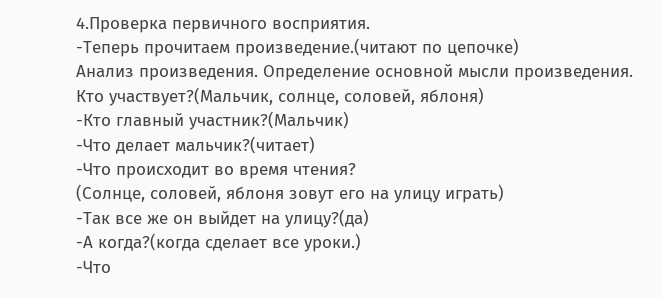4.Проверка первичного восприятия.
-Теперь прочитаем произведение.(читают по цепочке)
Анализ произведения. Определение основной мысли произведения.
Кто участвует?(Мальчик, солнце, соловей, яблоня)
-Кто главный участник?(Мальчик)
-Что делает мальчик?(читает)
-Что происходит во время чтения?
(Солнце, соловей, яблоня зовут его на улицу играть)
-Так все же он выйдет на улицу?(да)
-А когда?(когда сделает все уроки.)
-Что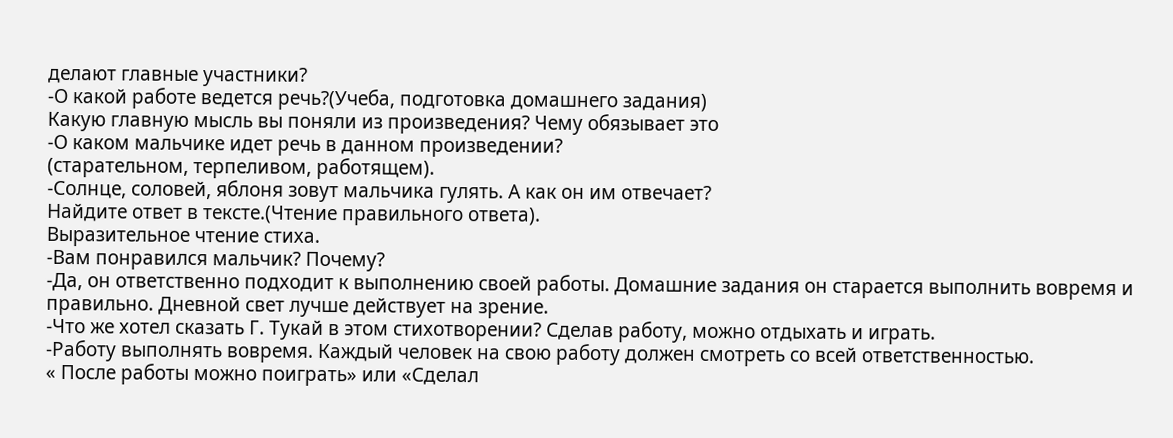делают главные участники?
-О какой работе ведется речь?(Учеба, подготовка домашнего задания)
Какую главную мысль вы поняли из произведения? Чему обязывает это
-О каком мальчике идет речь в данном произведении?
(старательном, терпеливом, работящем).
-Солнце, соловей, яблоня зовут мальчика гулять. А как он им отвечает?
Найдите ответ в тексте.(Чтение правильного ответа).
Выразительное чтение стиха.
-Вам понравился мальчик? Почему?
-Да, он ответственно подходит к выполнению своей работы. Домашние задания он старается выполнить вовремя и правильно. Дневной свет лучше действует на зрение.
-Что же хотел сказать Г. Тукай в этом стихотворении? Сделав работу, можно отдыхать и играть.
-Работу выполнять вовремя. Каждый человек на свою работу должен смотреть со всей ответственностью.
« После работы можно поиграть» или «Сделал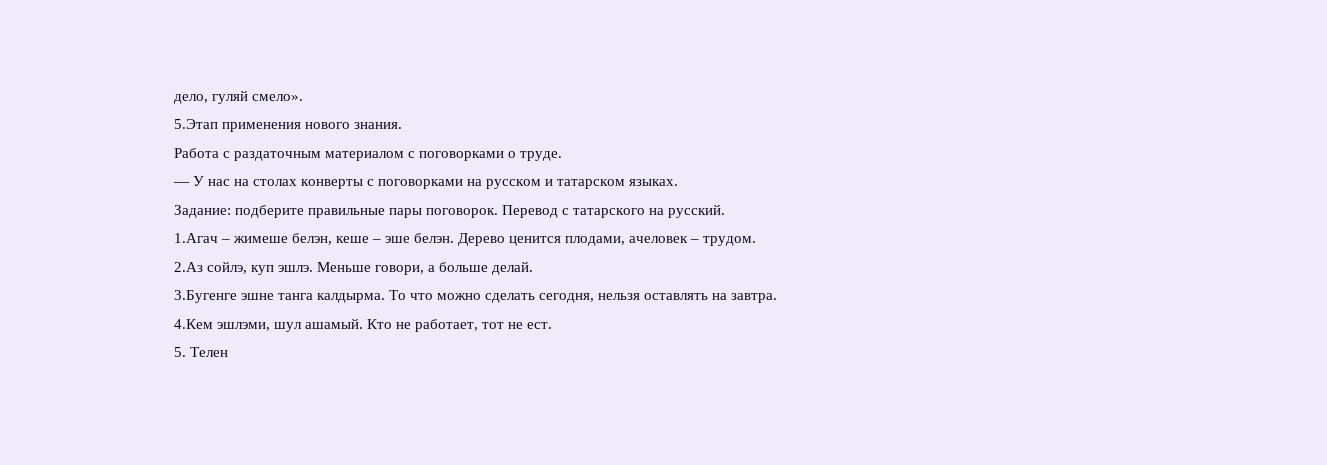дело, гуляй смело».
5.Этап применения нового знания.
Работа с раздаточным материалом с поговорками о труде.
— У нас на столах конверты с поговорками на русском и татарском языках.
Задание: подберите правильные пары поговорок. Перевод с татарского на русский.
1.Агач – жимеше белэн, кеше – эше белэн. Дерево ценится плодами, ачеловек – трудом.
2.Аз сойлэ, куп эшлэ. Меньше говори, а больше делай.
3.Бугенге эшне танга калдырма. То что можно сделать сегодня, нельзя оставлять на завтра.
4.Кем эшлэми, шул ашамый. Кто не работает, тот не ест.
5. Телен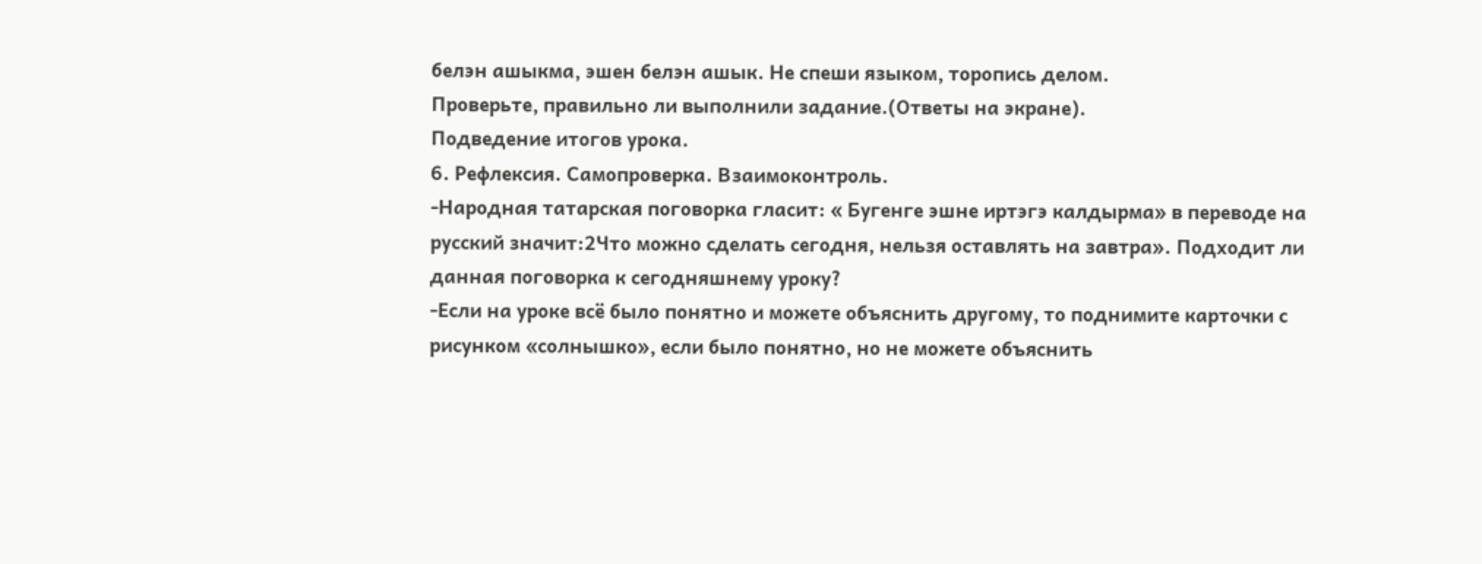белэн ашыкма, эшен белэн ашык. Не спеши языком, торопись делом.
Проверьте, правильно ли выполнили задание.(Ответы на экране).
Подведение итогов урока.
6. Рефлексия. Самопроверка. Взаимоконтроль.
-Народная татарская поговорка гласит: « Бугенге эшне иртэгэ калдырма» в переводе на русский значит:2Что можно сделать сегодня, нельзя оставлять на завтра». Подходит ли данная поговорка к сегодняшнему уроку?
-Если на уроке всё было понятно и можете объяснить другому, то поднимите карточки с рисунком «солнышко», если было понятно, но не можете объяснить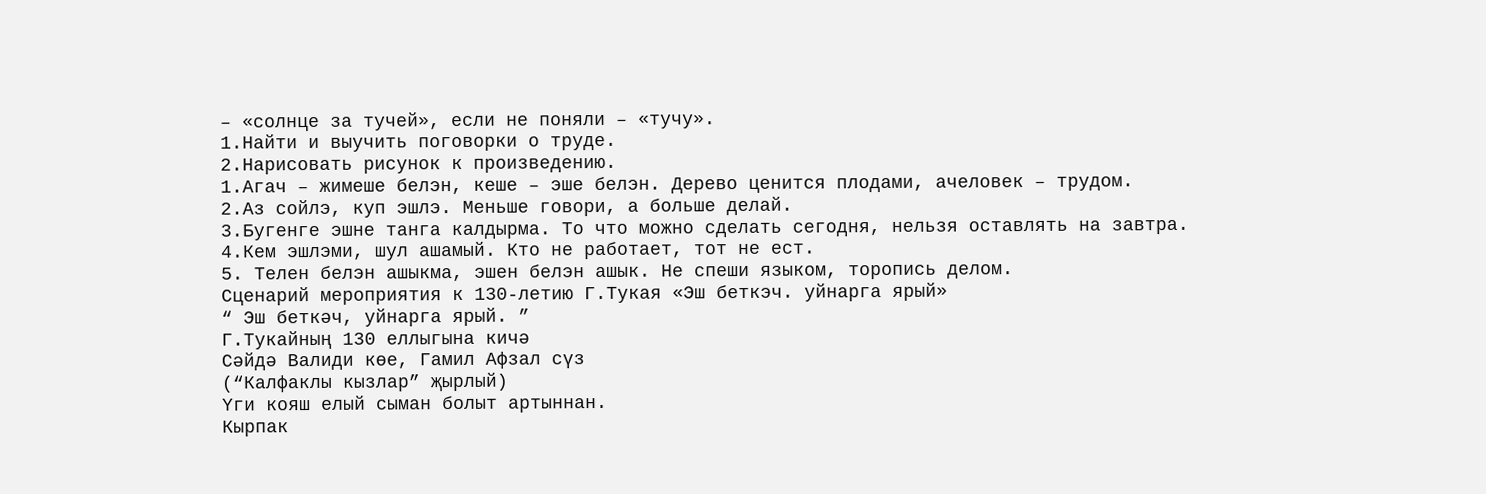– «солнце за тучей», если не поняли – «тучу».
1.Найти и выучить поговорки о труде.
2.Нарисовать рисунок к произведению.
1.Агач – жимеше белэн, кеше – эше белэн. Дерево ценится плодами, ачеловек – трудом.
2.Аз сойлэ, куп эшлэ. Меньше говори, а больше делай.
3.Бугенге эшне танга калдырма. То что можно сделать сегодня, нельзя оставлять на завтра.
4.Кем эшлэми, шул ашамый. Кто не работает, тот не ест.
5. Телен белэн ашыкма, эшен белэн ашык. Не спеши языком, торопись делом.
Сценарий мероприятия к 130-летию Г.Тукая «Эш беткэч. уйнарга ярый»
“ Эш беткәч, уйнарга ярый. ”
Г.Тукайның 130 еллыгына кичә
Сәйдә Валиди көе, Гамил Афзал сүз
(“Калфаклы кызлар” җырлый)
Үги кояш елый сыман болыт артыннан.
Кырпак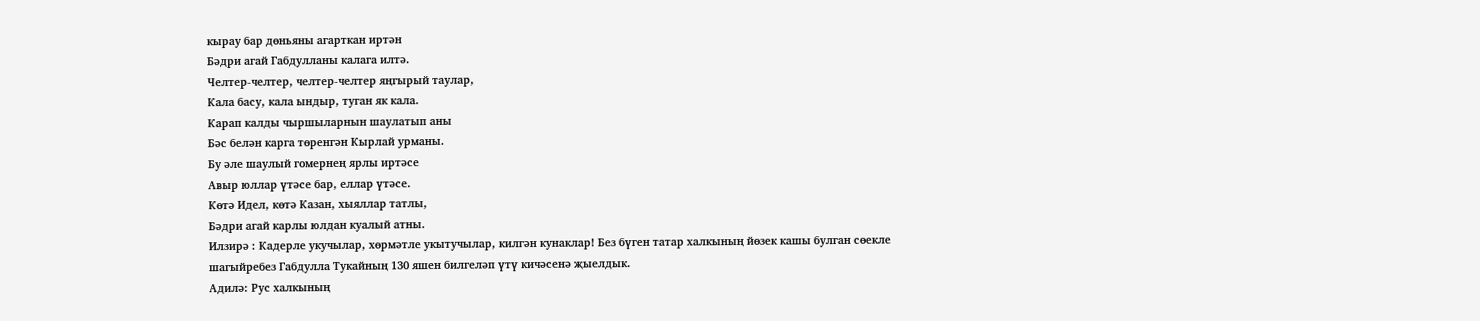кырау бар дөньяны агарткан иртән
Бәдри агай Габдулланы калага илтә.
Челтер-челтер, челтер-челтер яңгырый таулар,
Кала басу, кала ындыр, туган як кала.
Карап калды чыршыларнын шаулатып аны
Бәс белән карга төренгән Кырлай урманы.
Бу әле шаулый гомернең ярлы иртәсе
Авыр юллар үтәсе бар, еллар үтәсе.
Көтә Идел, көтә Казан, хыяллар татлы,
Бәдри агай карлы юлдан куалый атны.
Илзирә : Кадерле укучылар, хөрмәтле укытучылар, килгән кунаклар! Без бүген татар халкының йөзек кашы булган сөекле шагыйребез Габдулла Тукайның 130 яшен билгеләп үтү кичәсенә җыелдык.
Адилә: Рус халкының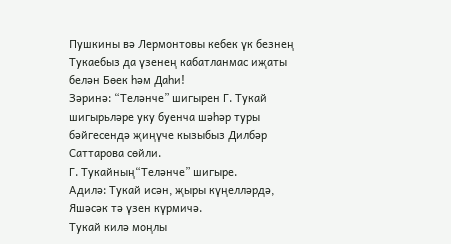Пушкины вә Лермонтовы кебек үк безнең Тукаебыз да үзенең кабатланмас иҗаты белән Бөек һәм Даһи!
Зәринә: “Теләнче” шигырен Г. Тукай шигырьләре уку буенча шәһәр туры бәйгесендә җиңүче кызыбыз Дилбәр Саттарова сөйли.
Г. Тукайның“Теләнче” шигыре.
Адилә: Тукай исән, җыры күңелләрдә,
Яшәсәк тә үзен күрмичә.
Тукай килә моңлы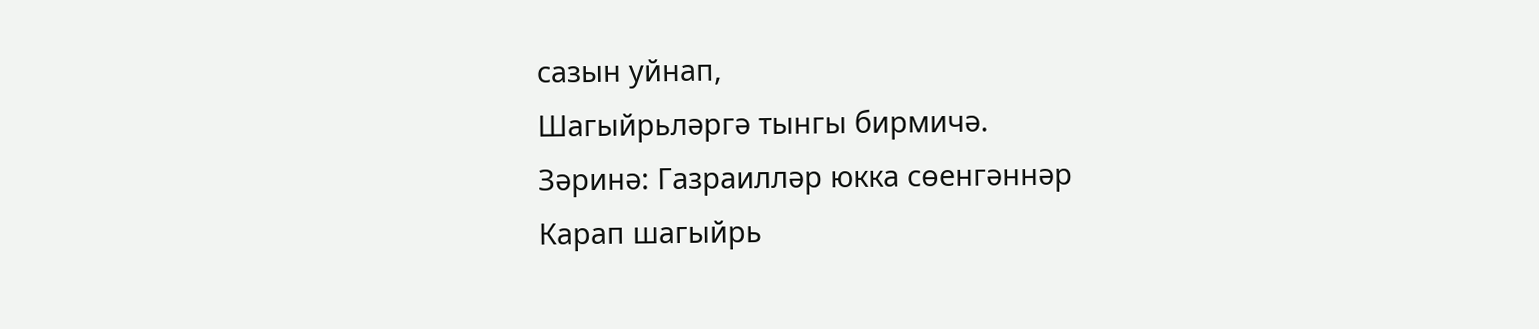сазын уйнап,
Шагыйрьләргә тынгы бирмичә.
Зәринә: Газраилләр юкка сөенгәннәр
Карап шагыйрь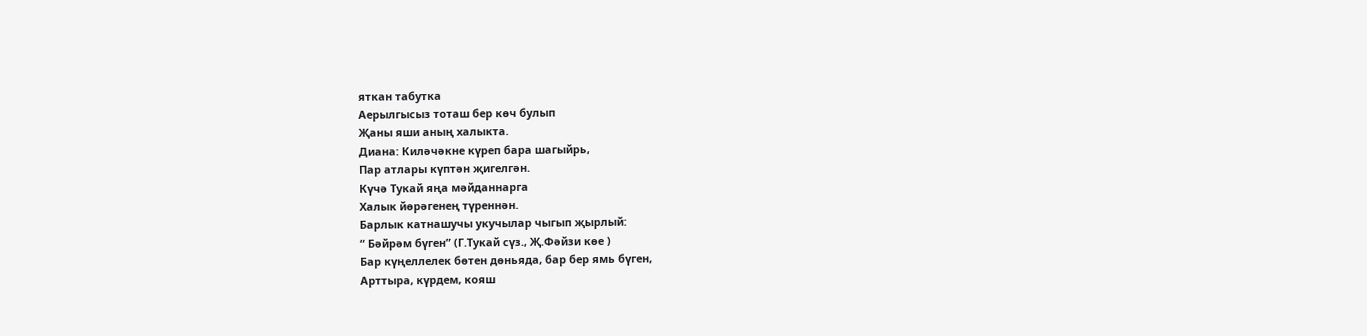яткан табутка
Аерылгысыз тоташ бер көч булып
Җаны яши аның халыкта.
Диана: Киләчәкне күреп бара шагыйрь,
Пар атлары күптән җигелгән.
Күчә Тукай яңа мәйданнарга
Халык йөрәгенең түреннән.
Барлык катнашучы укучылар чыгып җырлый:
“ Бәйрәм бүген” (Г.Тукай сүз., Җ.Фәйзи көе )
Бар күңеллелек бөтен дөньяда, бар бер ямь бүген,
Арттыра, күрдем, кояш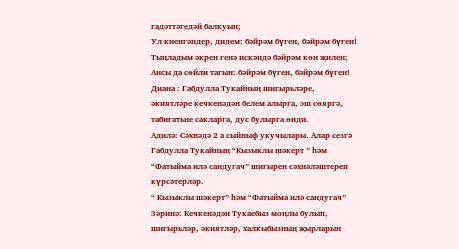гадәттәгедәй балкуын;
Ул киенгәндер, дидем: бәйрәм бүген, бәйрәм бүген!
Тыңладым әкрен генә искәндә бәйрәм көн җилен;
Ансы да сөйли тагын: бәйрәм бүген, бәйрәм бүген!
Диана : Габдулла Тукайның шигырьләре, әкиятләре кечкенәдән белем алырга, эш сөяргә, табигатьне сакларга, дус булырга өнди.
Адилә: Сәхнәдә 2 а сыйныф укучылары. Алар сезгә Габдулла Тукайның “Кызыклы шәкерт ” һәм “Фатыйма илә сандугач” шигырен сәхнәләштереп күрсәтерләр.
“ Кызыклы шәкерт” һәм “Фатыйма илә сандугач”
Зәринә: Кечкенәдән Тукаебыз моңлы булып, шигырьләр, әкиятләр, халкыбызның җырларын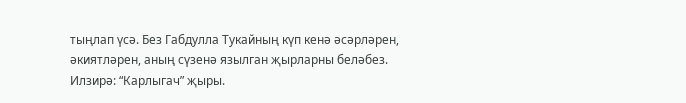тыңлап үсә. Без Габдулла Тукайның күп кенә әсәрләрен, әкиятләрен, аның сүзенә язылган җырларны беләбез.
Илзирә: “Карлыгач” җыры.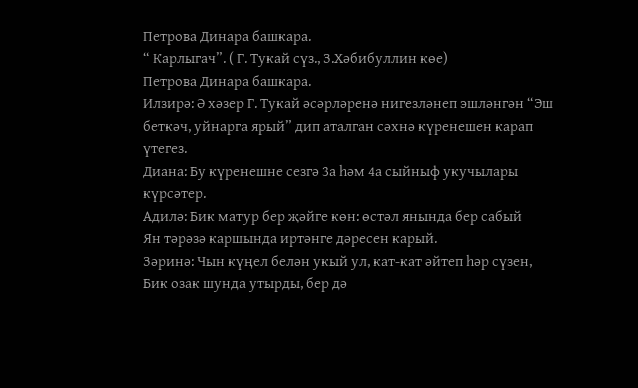Петрова Динара башкара.
“ Карлыгач”. ( Г. Тукай сүз., З.Хәбибуллин көе)
Петрова Динара башкара.
Илзирә: Ә хәзер Г. Тукай әсәрләренә нигезләнеп эшләнгән “Эш беткәч, уйнарга ярый” дип аталган сәхнә күренешен карап үтегез.
Диана: Бу күренешне сезгә 3а һәм 4а сыйныф укучылары күрсәтер.
Адилә: Бик матур бер җәйге көн: өстәл янында бер сабый
Ян тәрәзә каршында иртәнге дәресен карый.
Зәринә: Чын күңел белән укый ул, кат-кат әйтеп һәр сүзен,
Бик озак шунда утырды, бер дә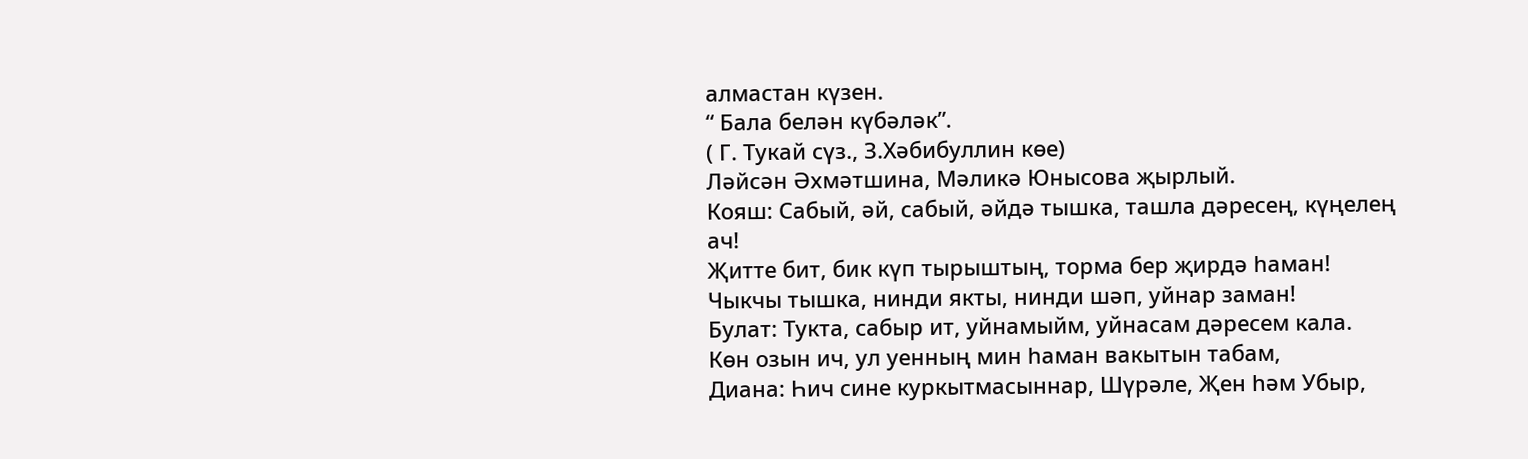алмастан күзен.
“ Бала белән күбәләк”.
( Г. Тукай сүз., З.Хәбибуллин көе)
Ләйсән Әхмәтшина, Мәликә Юнысова җырлый.
Кояш: Сабый, әй, сабый, әйдә тышка, ташла дәресең, күңелең ач!
Җитте бит, бик күп тырыштың, торма бер җирдә һаман!
Чыкчы тышка, нинди якты, нинди шәп, уйнар заман!
Булат: Тукта, сабыр ит, уйнамыйм, уйнасам дәресем кала.
Көн озын ич, ул уенның мин һаман вакытын табам,
Диана: Һич сине куркытмасыннар, Шүрәле, Җен һәм Убыр,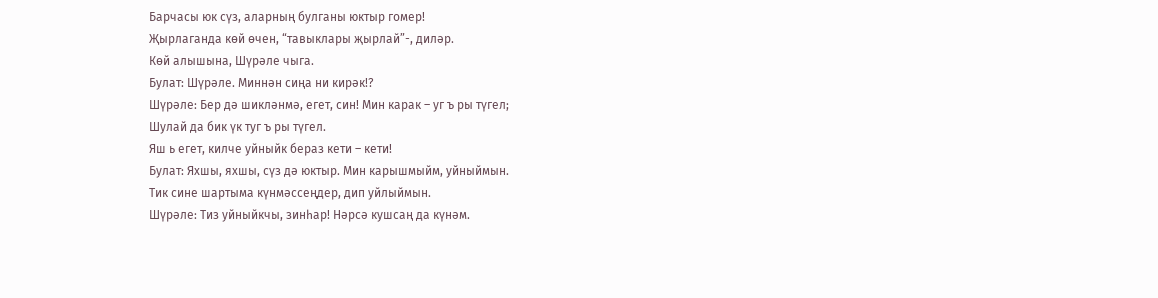Барчасы юк сүз, аларның булганы юктыр гомер!
Җырлаганда көй өчен, “тавыклары җырлай”-, диләр.
Көй алышына, Шүрәле чыга.
Булат: Шүрәле. Миннән сиңа ни кирәк!?
Шүрәле: Бер дә шикләнмә, егет, син! Мин карак – уг ъ ры түгел;
Шулай да бик үк туг ъ ры түгел.
Яш ь егет, килче уйныйк бераз кети – кети!
Булат: Яхшы, яхшы, сүз дә юктыр. Мин карышмыйм, уйныймын.
Тик сине шартыма күнмәссеңдер, дип уйлыймын.
Шүрәле: Тиз уйныйкчы, зинһар! Нәрсә кушсаң да күнәм.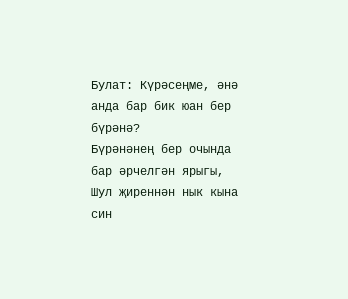Булат: Күрәсеңме, әнә анда бар бик юан бер бүрәнә?
Бүрәнәнең бер очында бар әрчелгән ярыгы,
Шул җиреннән нык кына син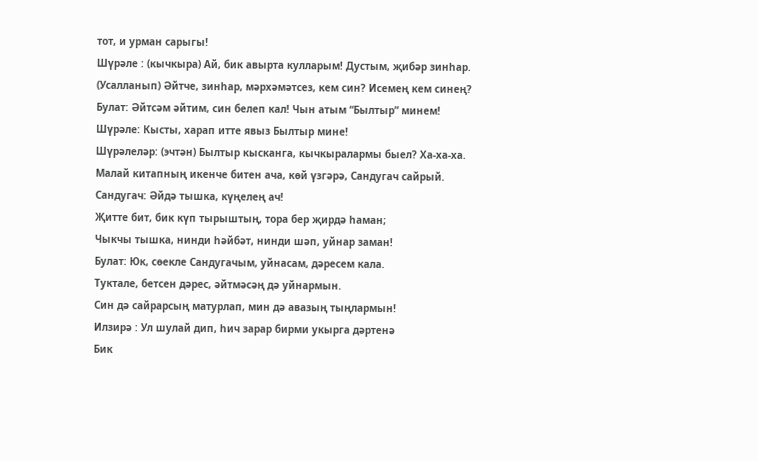тот, и урман сарыгы!
Шүрәле : (кычкыра) Ай, бик авырта кулларым! Дустым, җибәр зинһар.
(Усалланып) Әйтче, зинһар, мәрхәмәтсез, кем син? Исемең кем синең?
Булат: Әйтсәм әйтим, син белеп кал! Чын атым “Былтыр” минем!
Шүрәле: Кысты, харап итте явыз Былтыр мине!
Шүрәлеләр: (эчтән) Былтыр кысканга, кычкыралармы быел? Ха-ха-ха.
Малай китапның икенче битен ача, көй үзгәрә, Сандугач сайрый.
Сандугач: Әйдә тышка, күңелең ач!
Җитте бит, бик күп тырыштың, тора бер җирдә һаман;
Чыкчы тышка, нинди һәйбәт, нинди шәп, уйнар заман!
Булат: Юк, сөекле Сандугачым, уйнасам, дәресем кала.
Туктале, бетсен дәрес, әйтмәсәң дә уйнармын.
Син дә сайрарсың матурлап, мин дә авазың тыңлармын!
Илзирә : Ул шулай дип, һич зарар бирми укырга дәртенә
Бик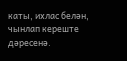каты, ихлас белән, чынлап кереште дәресенә.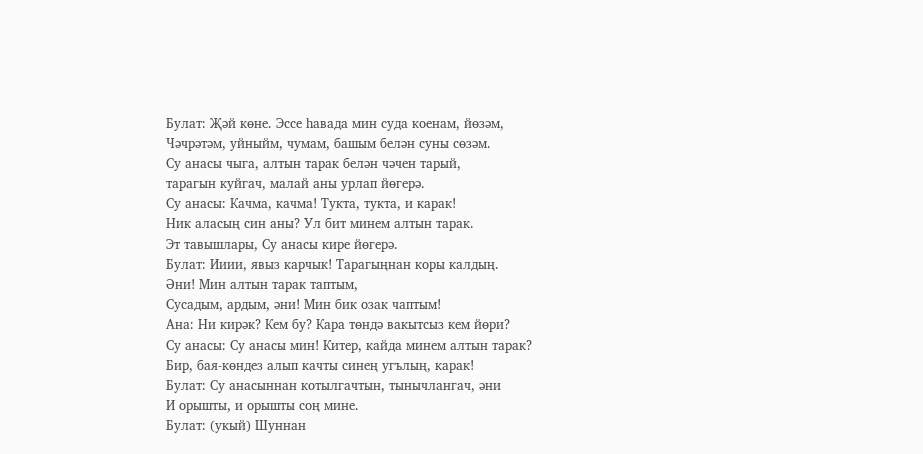Булат: Җәй көне. Эссе һавада мин суда коенам, йөзәм,
Чәчрәтәм, уйныйм, чумам, башым белән суны сөзәм.
Су анасы чыга, алтын тарак белән чәчен тарый,
тарагын куйгач, малай аны урлап йөгерә.
Су анасы: Качма, качма! Тукта, тукта, и карак!
Ник аласың син аны? Ул бит минем алтын тарак.
Эт тавышлары, Су анасы кире йөгерә.
Булат: Ииии, явыз карчык! Тарагыңнан коры калдың.
Әни! Мин алтын тарак таптым,
Сусадым, ардым, әни! Мин бик озак чаптым!
Ана: Ни кирәк? Кем бу? Кара төндә вакытсыз кем йөри?
Су анасы: Су анасы мин! Китер, кайда минем алтын тарак?
Бир, бая-көндез алып качты синең угълың, карак!
Булат: Су анасыннан котылгачтын, тынычлангач, әни
И орышты, и орышты соң мине.
Булат: (укый) Шуннан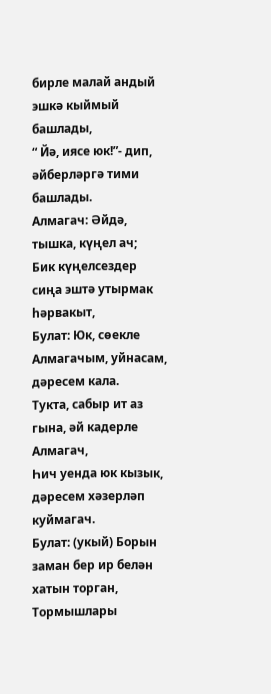бирле малай андый эшкә кыймый башлады,
“ Йә, иясе юк!”- дип, әйберләргә тими башлады.
Алмагач: Әйдә, тышка, күңел ач;
Бик күңелсездер сиңа эштә утырмак һәрвакыт,
Булат: Юк, сөекле Алмагачым, уйнасам, дәресем кала.
Тукта, сабыр ит аз гына, әй кадерле Алмагач,
Һич уенда юк кызык, дәресем хәзерләп куймагач.
Булат: (укый) Борын заман бер ир белән хатын торган,
Тормышлары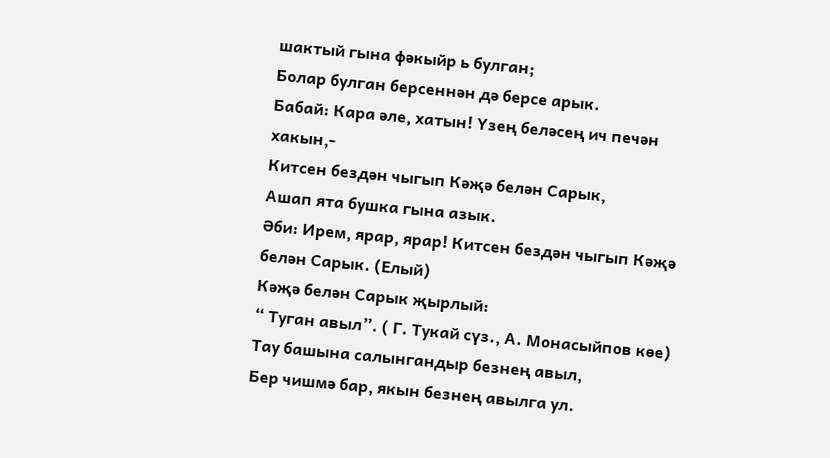шактый гына фәкыйр ь булган;
Болар булган берсеннән дә берсе арык.
Бабай: Кара әле, хатын! Үзең беләсең ич печән хакын,-
Китсен бездән чыгып Кәҗә белән Сарык,
Ашап ята бушка гына азык.
Әби: Ирем, ярар, ярар! Китсен бездән чыгып Кәҗә белән Сарык. (Елый)
Кәҗә белән Сарык җырлый:
“ Туган авыл”. ( Г. Тукай сүз., А. Монасыйпов көе)
Тау башына салынгандыр безнең авыл,
Бер чишмә бар, якын безнең авылга ул.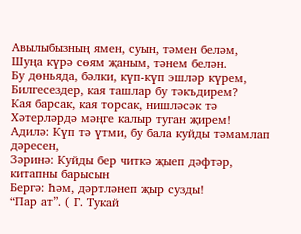Авылыбызның ямен, суын, тәмен беләм,
Шуңа күрә сөям җаным, тәнем белән.
Бу дөньяда, бәлки, күп-күп эшләр күрем,
Билгесездер, кая ташлар бу тәкъдирем?
Кая барсак, кая торсак, нишләсәк тә
Хәтерләрдә мәңге калыр туган җирем!
Адилә: Күп тә үтми, бу бала куйды тәмамлап дәресен,
Зәринә: Куйды бер читкә җыеп дәфтәр, китапны барысын
Бергә: Һәм, дәртләнеп җыр сузды!
“Пар ат”. ( Г. Тукай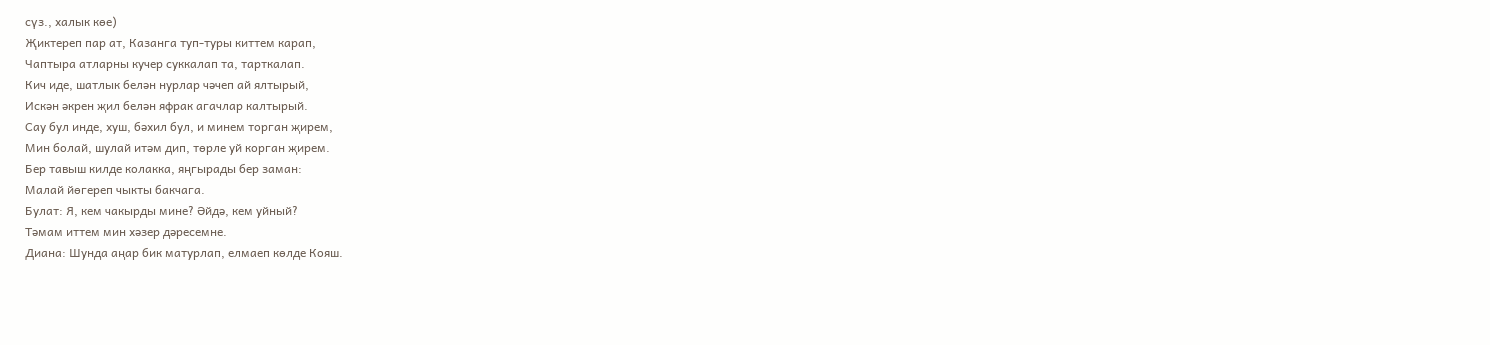сүз., халык көе)
Җиктереп пар ат, Казанга туп-туры киттем карап,
Чаптыра атларны кучер суккалап та, тарткалап.
Кич иде, шатлык белән нурлар чәчеп ай ялтырый,
Искән әкрен җил белән яфрак агачлар калтырый.
Сау бул инде, хуш, бәхил бул, и минем торган җирем,
Мин болай, шулай итәм дип, төрле уй корган җирем.
Бер тавыш килде колакка, яңгырады бер заман:
Малай йөгереп чыкты бакчага.
Булат: Я, кем чакырды мине? Әйдә, кем уйный?
Тәмам иттем мин хәзер дәресемне.
Диана: Шунда аңар бик матурлап, елмаеп көлде Кояш.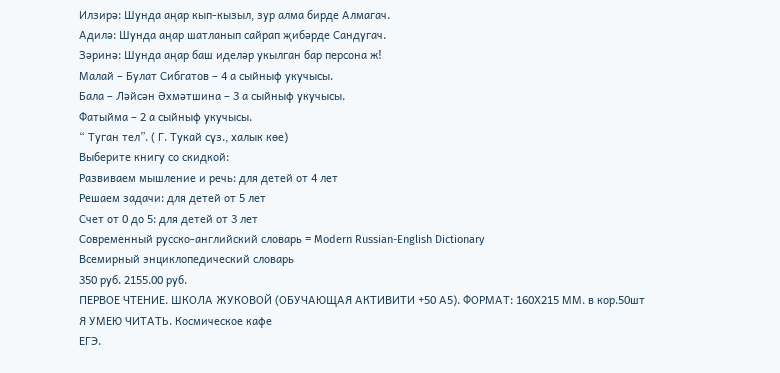Илзирә: Шунда аңар кып-кызыл, зур алма бирде Алмагач.
Адилә: Шунда аңар шатланып сайрап җибәрде Сандугач.
Зәринә: Шунда аңар баш иделәр укылган бар персона ж!
Малай – Булат Сибгатов – 4 а сыйныф укучысы.
Бала – Ләйсән Әхмәтшина – 3 а сыйныф укучысы.
Фатыйма – 2 а сыйныф укучысы.
“ Туган тел”. ( Г. Тукай сүз., халык көе)
Выберите книгу со скидкой:
Развиваем мышление и речь: для детей от 4 лет
Решаем задачи: для детей от 5 лет
Счет от 0 до 5: для детей от 3 лет
Современный русско-английский словарь = Modern Russian-English Dictionary
Всемирный энциклопедический словарь
350 руб. 2155.00 руб.
ПЕРВОЕ ЧТЕНИЕ. ШКОЛА ЖУКОВОЙ (ОБУЧАЮЩАЯ АКТИВИТИ +50 А5). ФОРМАТ: 160Х215 ММ. в кор.50шт
Я УМЕЮ ЧИТАТЬ. Космическое кафе
ЕГЭ.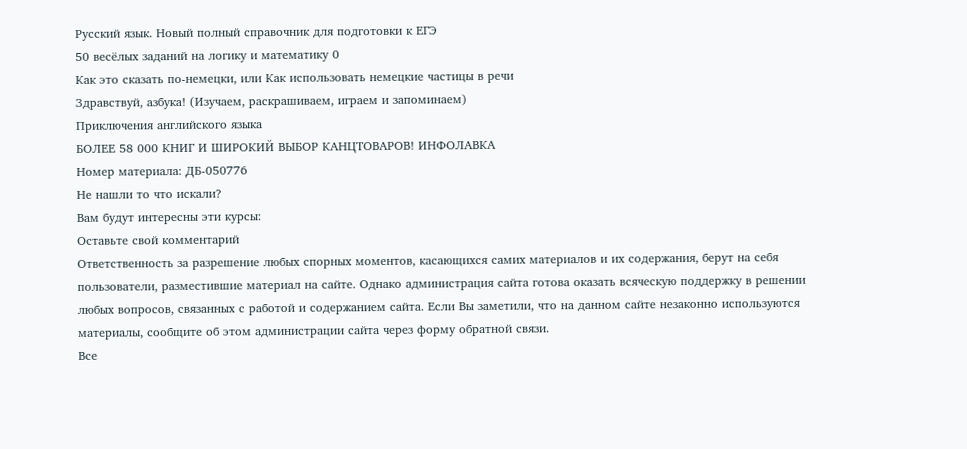Русский язык. Новый полный справочник для подготовки к ЕГЭ
50 весёлых заданий на логику и математику 0
Как это сказать по-немецки, или Как использовать немецкие частицы в речи
Здравствуй, азбука! (Изучаем, раскрашиваем, играем и запоминаем)
Приключения английского языка
БОЛЕЕ 58 000 КНИГ И ШИРОКИЙ ВЫБОР КАНЦТОВАРОВ! ИНФОЛАВКА
Номер материала: ДБ-050776
Не нашли то что искали?
Вам будут интересны эти курсы:
Оставьте свой комментарий
Ответственность за разрешение любых спорных моментов, касающихся самих материалов и их содержания, берут на себя пользователи, разместившие материал на сайте. Однако администрация сайта готова оказать всяческую поддержку в решении любых вопросов, связанных с работой и содержанием сайта. Если Вы заметили, что на данном сайте незаконно используются материалы, сообщите об этом администрации сайта через форму обратной связи.
Все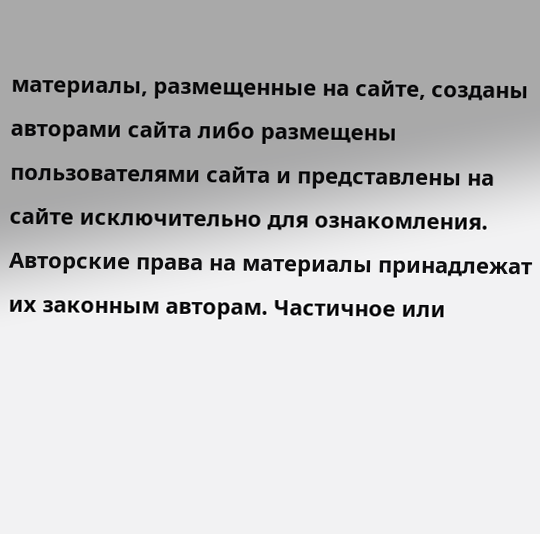материалы, размещенные на сайте, созданы авторами сайта либо размещены пользователями сайта и представлены на сайте исключительно для ознакомления. Авторские права на материалы принадлежат их законным авторам. Частичное или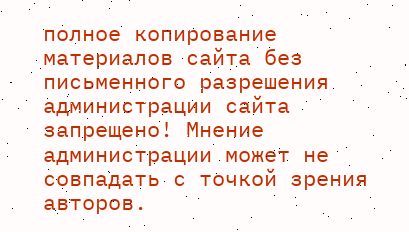полное копирование материалов сайта без письменного разрешения администрации сайта запрещено! Мнение администрации может не совпадать с точкой зрения авторов.